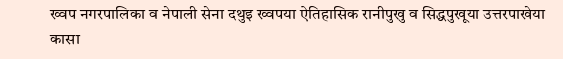ख्वप नगरपालिका व नेपाली सेना दथुइ ख्वपया ऐतिहासिक रानीपुखु व सिद्धपुखूया उत्तरपाखेया कासा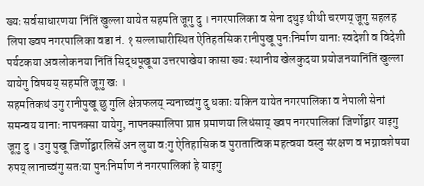ख्यः सर्वसाधारणया निंतिं खुल्ला यायेत सहमति जूगु दु । नगरपालिका व सेना दथुइ थीथी चरणय् जूगु सहलह लिपा ख्वप नगरपालिका वडा नं. १ सल्लाघारीस्थित ऐतिहतसिक रानीपुखू पुनःनिर्माण यानाः स्वदेशी व विदेशी पर्यटकया अवलोकनया निंतिं सिद्धपूखूया उत्तरपाखेया कासा ख्यः स्थानीय खेलकुदया प्रयोजनयानिंतिं खुल्ला यायेगु विषयय् सहमति जूगु खः ।
सहमतिकथं उगु रानीपुखू छु गुलि क्षेत्रफलय् न्यनाच्वंगु दु धकाः यकिन यायेत नगरपालिका व नेपाली सेनां समन्वय यानाः नापनक्सा यायेगु, नापनक्सालिपा प्राप्त प्रमाणया लिधंसाय् ख्वप नगरपालिकां जिर्णोद्वार याइगु जूगु दु । उगु पुखू जिर्णोद्वारलिसें अन लुया वःगु ऐतिहासिक व पुरातात्विक महत्वया वस्तु संरक्षण व भग्नावशेषया रुपय् लानाच्वंगु सतःया पुनःनिर्माण नं नगरपालिकां हे याइगु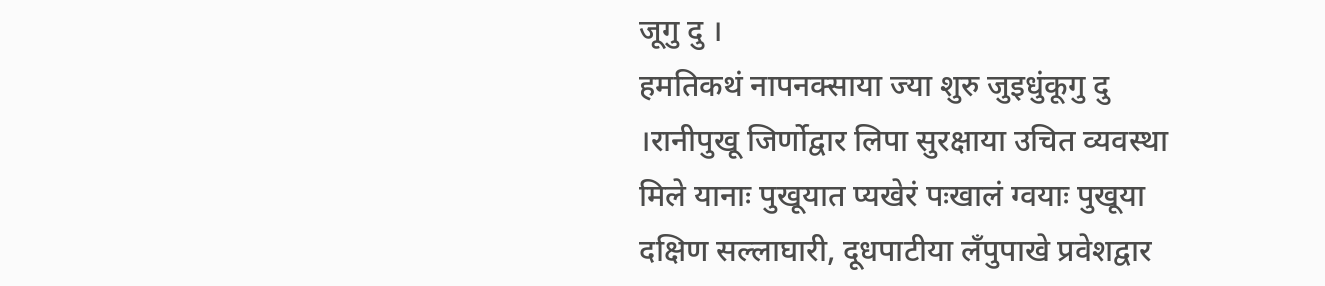जूगु दु ।
हमतिकथं नापनक्साया ज्या शुरु जुइधुंकूगु दु ।रानीपुखू जिर्णोद्वार लिपा सुरक्षाया उचित व्यवस्था मिले यानाः पुखूयात प्यखेरं पःखालं ग्वयाः पुखूया दक्षिण सल्लाघारी, दूधपाटीया लँपुपाखे प्रवेशद्वार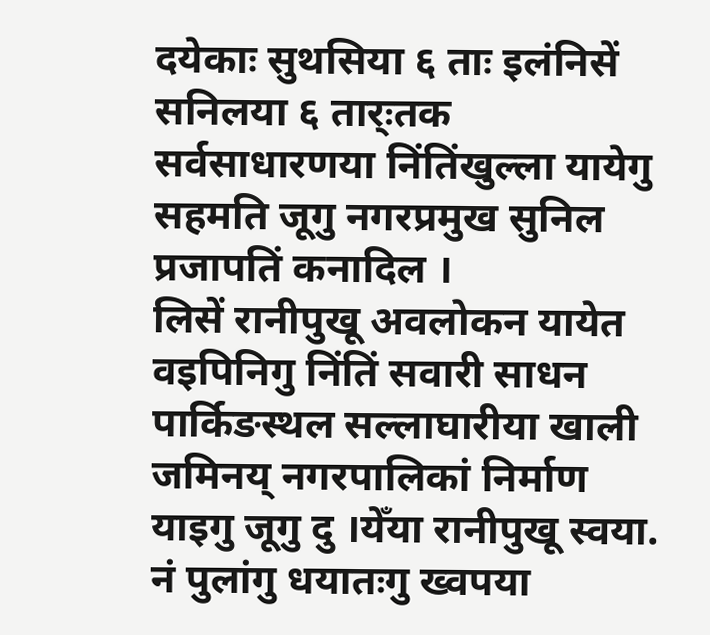दयेकाः सुथसिया ६ ताः इलंनिसें सनिलया ६ तार्ःतक सर्वसाधारणया निंतिंखुल्ला यायेगु सहमति जूगु नगरप्रमुख सुनिल प्रजापतिं कनादिल ।
लिसें रानीपुखू अवलोकन यायेत वइपिनिगु निंतिं सवारी साधन पार्किङस्थल सल्लाघारीया खाली जमिनय् नगरपालिकां निर्माण याइगु जूगु दु ।येँया रानीपुखू स्वया. नं पुलांगु धयातःगु ख्वपया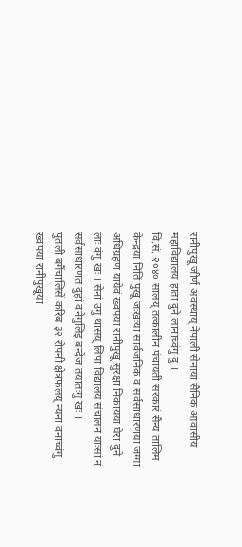रानीपुखू जीर्ण अवस्थाय् नेपाली सेनाया सैनिक आवासीय महाविद्यालय हाता दुने लानाच्वंगु दु ।
वि.सं. २०४० सालय् तत्कालीन पंचायती सरकारं सैन्य तालिम केन्द्रया निंतिं पुखू जःखःया सार्वजनिक व सर्वसाधारणया जग्गा अधिग्रहण यायेवं ख्वपया रानीपुखू सुरक्षा निकायया घेरा दुने लाः वंगु खः । सेनां उगु थासय् लिपा विद्यालय संचालन याःसां नं सर्वसाधारणत दुहां वनेगुलिइ बन्देज तयातःगु खः ।
पुतली बगैंचालिसें करिब ३२ रोपनी क्षेत्रफलय् न्यना वनाच्वंगु ख्वपया रानीपुखूया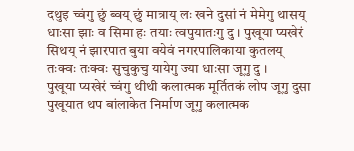दथुइ च्वंगु छुं ब्वय् छुं मात्राय् लः खने दुसां नं मेमेगु थासय् धाःसा झाः व सिमा हः तयाः त्वपुयातःगु दु । पुखूया प्यखेरं सिथय् नं झारपात बुया वयेवं नगरपालिकाया कुतलय् तःक्वः तःक्वः सुचुकुचु यायेगु ज्या धाःसा जूगु दु ।
पुखूया प्यखेरं च्वंगु थीथी कलात्मक मूर्तितकं लोप जूगु दुसा पुखूयात थप बांलाकेत निर्माण जूगु कलात्मक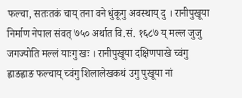फल्चा, सतःतकं चाय् तना वने धुंकूगु अवस्थाय् दु । रानीपुखूया निर्माण नेपाल संवत् ७५० अर्थात वि.सं. १६८७ य् मल्ल जुजु जगज्योति मल्लं याःगु खः । रानीपुखूया दक्षिणपाखे च्वंगु ह्वाङह्वाङ फल्चाय् च्वंगु शिलालेखकथं उगु पुखूया नां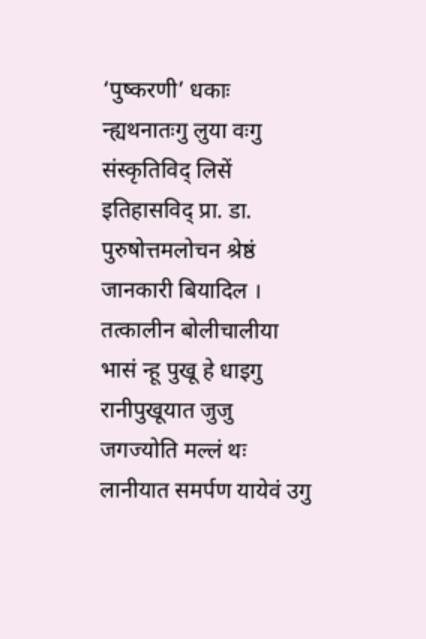‘पुष्करणी’ धकाः न्ह्यथनातःगु लुया वःगु संस्कृतिविद् लिसें इतिहासविद् प्रा. डा. पुरुषोत्तमलोचन श्रेष्ठं जानकारी बियादिल ।
तत्कालीन बोलीचालीया भासं न्हू पुखू हे धाइगु रानीपुखूयात जुजु जगज्योति मल्लं थः लानीयात समर्पण यायेवं उगु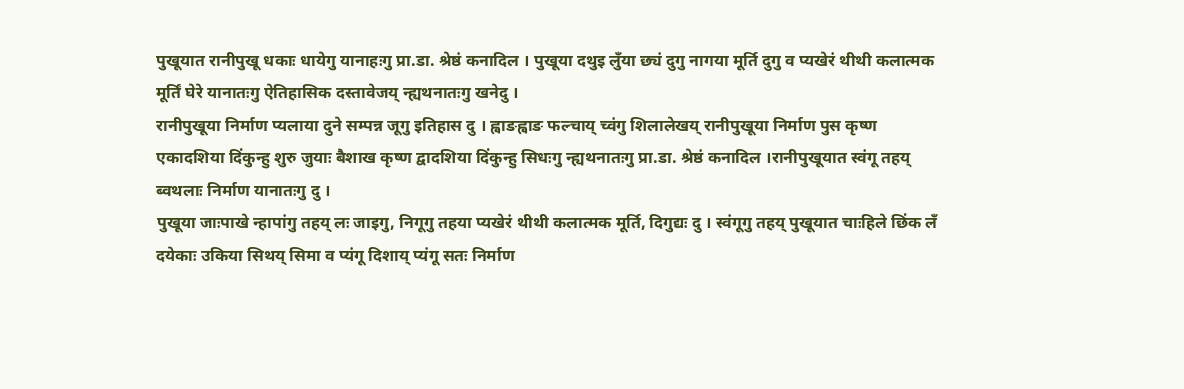पुखूयात रानीपुखू धकाः धायेगु यानाहःगु प्रा.डा. श्रेष्ठं कनादिल । पुखूया दथुइ लुँया छ्यं दुगु नागया मूर्ति दुगु व प्यखेरं थीथी कलात्मक मूर्तिं घेरे यानातःगु ऐतिहासिक दस्तावेजय् न्ह्यथनातःगु खनेदु ।
रानीपुखूया निर्माण प्यलाया दुने सम्पन्न जूगु इतिहास दु । ह्वाङह्वाङ फल्चाय् च्वंगु शिलालेखय् रानीपुखूया निर्माण पुस कृष्ण एकादशिया दिंकुन्हु शुरु जुयाः बैशाख कृष्ण द्वादशिया दिंकुन्हु सिधःगु न्ह्यथनातःगु प्रा.डा. श्रेष्ठं कनादिल ।रानीपुखूयात स्वंगू तहय् ब्वथलाः निर्माण यानातःगु दु ।
पुखूया जाःपाखे न्हापांगु तहय् लः जाइगु, निगूगु तहया प्यखेरं थीथी कलात्मक मूर्ति, दिगुद्यः दु । स्वंगूगु तहय् पुखूयात चाःहिले छिंक लँ दयेकाः उकिया सिथय् सिमा व प्यंगू दिशाय् प्यंगू सतः निर्माण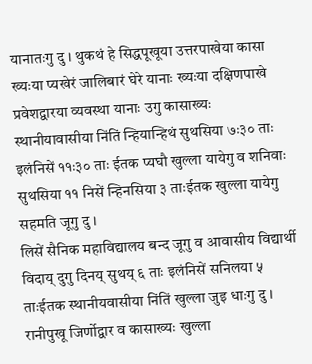यानातःगु दु । थुकथं हे सिद्धपूखूया उत्तरपाखेया कासा ख्यःया प्यखेरं जालिबारं घेरे यानाः ख्यःया दक्षिणपाखे प्रवेशद्वारया व्यवस्था यानाः उगु कासाख्यः स्थानीयावासीया निंतिं न्हियान्हिथं सुथसिया ७ः३० ताः इलंनिसें ११ः३० ताः ईतक प्यघौ खुल्ला यायेगु व शनिवाः सुथसिया ११ निसें न्हिनसिया ३ ताःईतक खुल्ला यायेगु सहमति जूगु दु ।
लिसें सैनिक महाविद्यालय बन्द जूगु व आवासीय विद्यार्थी विदाय् दुगु दिनय् सुथय् ६ ताः इलंनिसें सनिलया ५ ताःईतक स्थानीयवासीया निंतिं खुल्ला जुइ धाःगु दु । रानीपुखू जिर्णोद्वार व कासाख्यः खुल्ला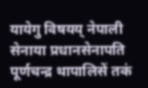यायेगु विषयय् नेपाली सेनाया प्रधानसेनापति पूर्णचन्द्र थापालिसें तकं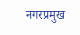नगरप्रमुख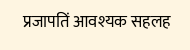प्रजापतिं आवश्यक सहलह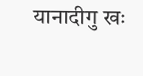यानादीगु खः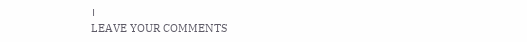।
LEAVE YOUR COMMENTS